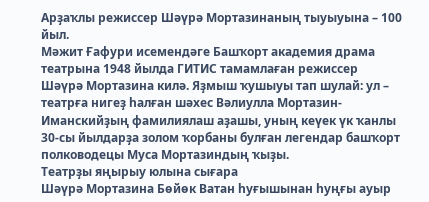Арҙаҡлы режиссер Шәүрә Мортазинаның тыуыуына – 100 йыл.
Мәжит Ғафури исемендәге Башҡорт академия драма театрына 1948 йылда ГИТИС тамамлаған режиссер Шәүрә Мортазина килә. Яҙмыш ҡушыуы тап шулай: ул – театрға нигеҙ һалған шәхес Вәлиулла Мортазин-Иманскийҙың фамилиялаш аҙашы, уның кеүек үк ҡанлы 30-сы йылдарҙа золом ҡорбаны булған легендар башҡорт полководецы Муса Мортазиндың ҡыҙы.
Театрҙы яңырыу юлына сығара
Шәүрә Мортазина Бөйөк Ватан һуғышынан һуңғы ауыр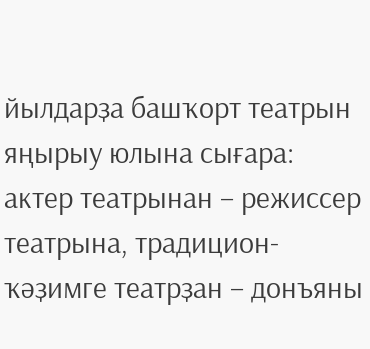йылдарҙа башҡорт театрын яңырыу юлына сығара: актер театрынан – режиссер театрына, традицион-ҡәҙимге театрҙан – донъяны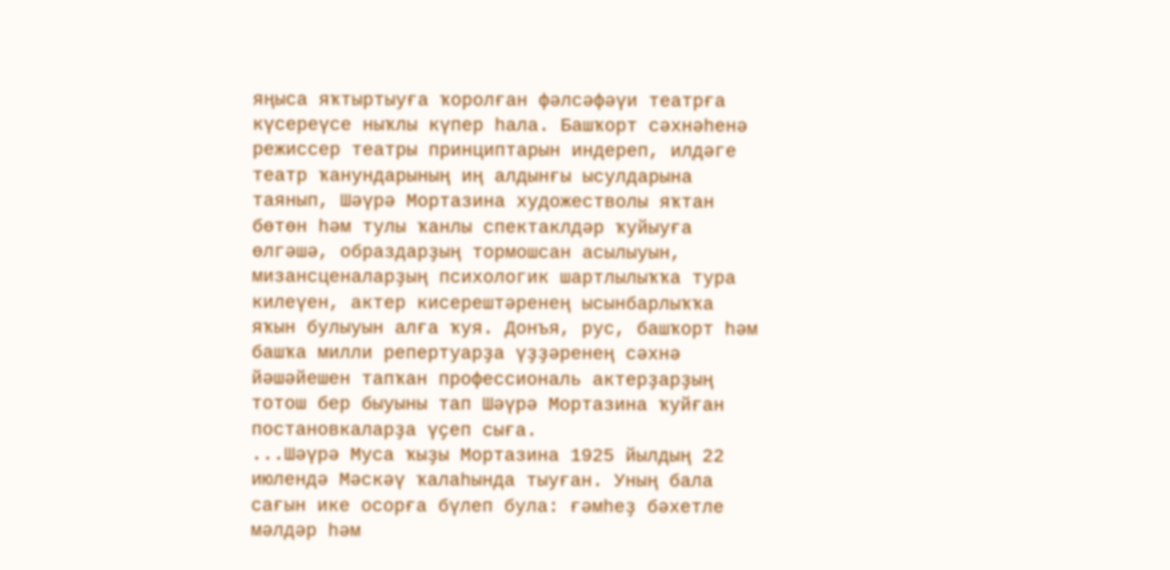яңыса яҡтыртыуға ҡоролған фәлсәфәүи театрға күсереүсе ныҡлы күпер һала. Башҡорт сәхнәһенә режиссер театры принциптарын индереп, илдәге театр ҡанундарының иң алдынғы ысулдарына таянып, Шәүрә Мортазина художестволы яҡтан бөтөн һәм тулы ҡанлы спектаклдәр ҡуйыуға өлгәшә, образдарҙың тормошсан асылыуын, мизансценаларҙың психологик шартлылыҡҡа тура килеүен, актер кисерештәренең ысынбарлыҡҡа яҡын булыуын алға ҡуя. Донъя, рус, башҡорт һәм башҡа милли репертуарҙа үҙҙәренең сәхнә йәшәйешен тапҡан профессиональ актерҙарҙың тотош бер быуыны тап Шәүрә Мортазина ҡуйған постановкаларҙа үҫеп сыға.
...Шәүрә Муса ҡыҙы Мортазина 1925 йылдың 22 июлендә Мәскәү ҡалаһында тыуған. Уның бала сағын ике осорға бүлеп була: ғәмһеҙ бәхетле мәлдәр һәм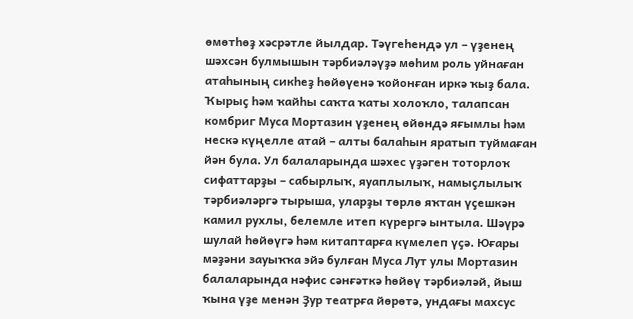өмөтһөҙ хәсрәтле йылдар. Тәүгеһендә ул – үҙенең шәхсән булмышын тәрбиәләүҙә мөһим роль уйнаған атаһының сикһеҙ һөйөүенә ҡойонған иркә ҡыҙ бала. Ҡырыҫ һәм ҡайһы саҡта ҡаты холоҡло, талапсан комбриг Муса Мортазин үҙенең өйөндә яғымлы һәм нескә күңелле атай – алты балаһын яратып туймаған йән була. Ул балаларында шәхес үҙәген тоторлоҡ сифаттарҙы – сабырлыҡ, яуаплылыҡ, намыҫлылыҡ тәрбиәләргә тырыша, уларҙы төрлө яҡтан үҫешкән камил рухлы, белемле итеп күрергә ынтыла. Шәүрә шулай һөйөүгә һәм китаптарға күмелеп үҫә. Юғары мәҙәни зауыҡҡа эйә булған Муса Лут улы Мортазин балаларында нәфис сәнғәткә һөйөү тәрбиәләй, йыш ҡына үҙе менән Ҙур театрға йөрөтә, ундағы махсус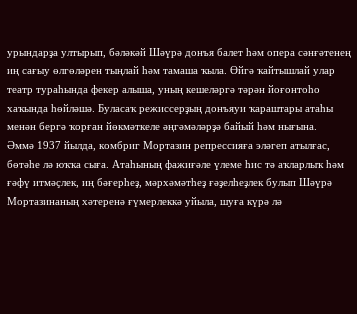урындарҙа ултырып, бәләкәй Шәүрә донъя балет һәм опера сәнғәтенең иң сағыу өлгөләрен тыңлай һәм тамаша ҡыла. Өйгә ҡайтышлай улар театр тураһында фекер алыша, уның кешеләргә тәрән йоғонтоһо хаҡында һөйләшә. Буласаҡ режиссерҙың донъяуи ҡараштары атаһы менән бергә ҡорған йөкмәткеле әңгәмәләрҙә байый һәм нығына.
Әммә 1937 йылда, комбриг Мортазин репрессияға эләгеп атылғас, бөтәһе лә юҡҡа сыға. Атаһының фажиғәле үлеме һис тә аҡларлыҡ һәм ғәфү итмәҫлек, иң бәғерһеҙ, мәрхәмәтһеҙ ғәҙелһеҙлек булып Шәүрә Мортазинаның хәтеренә ғүмерлеккә уйыла, шуға күрә лә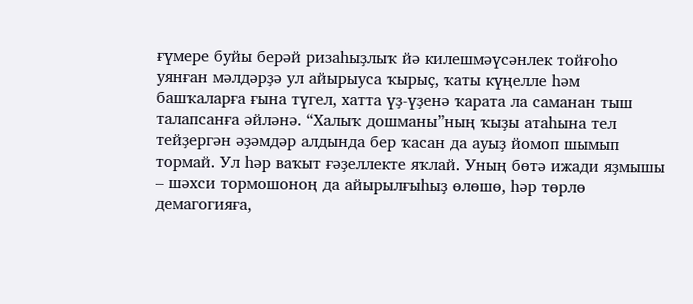ғүмере буйы берәй ризаһыҙлыҡ йә килешмәүсәнлек тойғоһо уянған мәлдәрҙә ул айырыуса ҡырыҫ, ҡаты күңелле һәм башҡаларға ғына түгел, хатта үҙ-үҙенә ҡарата ла саманан тыш талапсанға әйләнә. “Халыҡ дошманы”ның ҡыҙы атаһына тел тейҙергән әҙәмдәр алдында бер ҡасан да ауыҙ йомоп шымып тормай. Ул һәр ваҡыт ғәҙеллекте яҡлай. Уның бөтә ижади яҙмышы – шәхси тормошоноң да айырылғыһыҙ өлөшө, һәр төрлө демагогияға,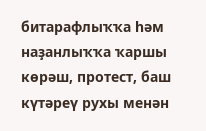битарафлыҡҡа һәм наҙанлыҡҡа ҡаршы көрәш, протест, баш күтәреү рухы менән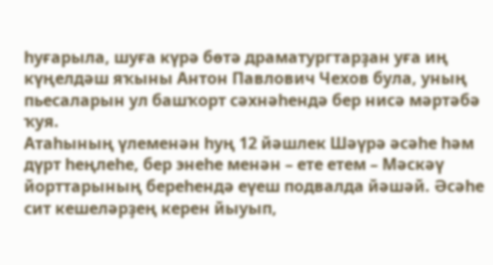һуғарыла, шуға күрә бөтә драматургтарҙан уға иң күңелдәш яҡыны Антон Павлович Чехов була, уның пьесаларын ул башҡорт сәхнәһендә бер нисә мәртәбә ҡуя.
Атаһының үлеменән һуң 12 йәшлек Шәүрә әсәһе һәм дүрт һеңлеһе, бер энеһе менән – ете етем – Мәскәү йорттарының береһендә еүеш подвалда йәшәй. Әсәһе сит кешеләрҙең керен йыуып,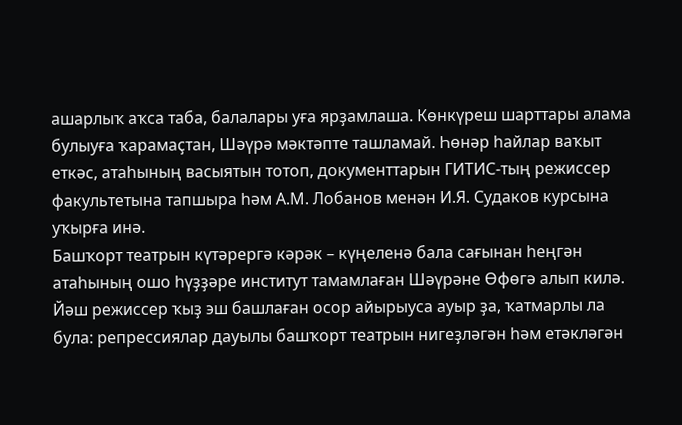ашарлыҡ аҡса таба, балалары уға ярҙамлаша. Көнкүреш шарттары алама булыуға ҡарамаҫтан, Шәүрә мәктәпте ташламай. Һөнәр һайлар ваҡыт еткәс, атаһының васыятын тотоп, документтарын ГИТИС-тың режиссер факультетына тапшыра һәм А.М. Лобанов менән И.Я. Судаков курсына уҡырға инә.
Башҡорт театрын күтәрергә кәрәк – күңеленә бала сағынан һеңгән атаһының ошо һүҙҙәре институт тамамлаған Шәүрәне Өфөгә алып килә. Йәш режиссер ҡыҙ эш башлаған осор айырыуса ауыр ҙа, ҡатмарлы ла була: репрессиялар дауылы башҡорт театрын нигеҙләгән һәм етәкләгән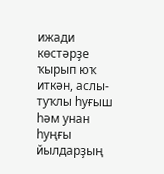ижади көстәрҙе ҡырып юҡ иткән, аслы-туҡлы һуғыш һәм унан һуңғы йылдарҙың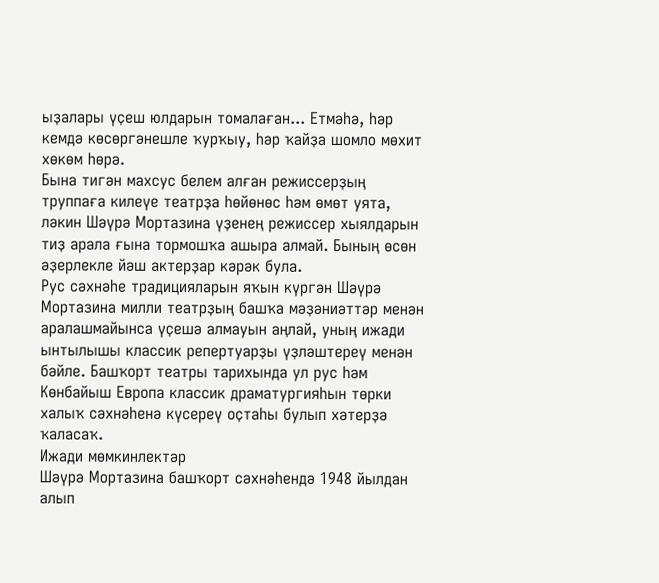ыҙалары үҫеш юлдарын томалаған... Етмәһә, һәр кемдә көсөргәнешле ҡурҡыу, һәр ҡайҙа шомло мөхит хөкөм һөрә.
Бына тигән махсус белем алған режиссерҙың труппаға килеүе театрҙа һөйөнөс һәм өмөт уята, ләкин Шәүрә Мортазина үҙенең режиссер хыялдарын тиҙ арала ғына тормошҡа ашыра алмай. Бының өсөн әҙерлекле йәш актерҙар кәрәк була.
Рус сәхнәһе традицияларын яҡын күргән Шәүрә Мортазина милли театрҙың башҡа мәҙәниәттәр менән аралашмайынса үҫешә алмауын аңлай, уның ижади ынтылышы классик репертуарҙы үҙләштереү менән бәйле. Башҡорт театры тарихында ул рус һәм Көнбайыш Европа классик драматургияһын төрки халыҡ сәхнәһенә күсереү оҫтаһы булып хәтерҙә ҡаласаҡ.
Ижади мөмкинлектәр
Шәүрә Мортазина башҡорт сәхнәһендә 1948 йылдан алып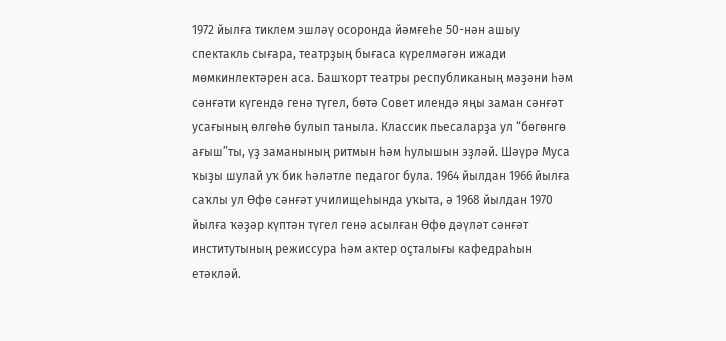1972 йылға тиклем эшләү осоронда йәмғеһе 50-нән ашыу спектакль сығара, театрҙың бығаса күрелмәгән ижади мөмкинлектәрен аса. Башҡорт театры республиканың мәҙәни һәм сәнғәти күгендә генә түгел, бөтә Совет илендә яңы заман сәнғәт усағының өлгөһө булып таныла. Классик пьесаларҙа ул “бөгөнгө ағыш”ты, үҙ заманының ритмын һәм һулышын эҙләй. Шәүрә Муса ҡыҙы шулай уҡ бик һәләтле педагог була. 1964 йылдан 1966 йылға саҡлы ул Өфө сәнғәт училищеһында уҡыта, ә 1968 йылдан 1970 йылға ҡәҙәр күптән түгел генә асылған Өфө дәүләт сәнғәт институтының режиссура һәм актер оҫталығы кафедраһын етәкләй.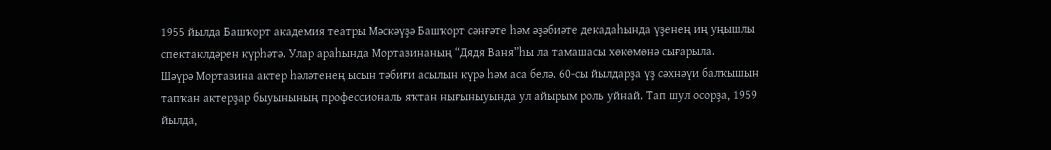1955 йылда Башҡорт академия театры Мәскәүҙә Башҡорт сәнғәте һәм әҙәбиәте декадаһында үҙенең иң уңышлы спектаклдәрен күрһәтә. Улар араһында Мортазинаның “Дядя Ваня”һы ла тамашасы хөкөмөнә сығарыла.
Шәүрә Мортазина актер һәләтенең ысын тәбиғи асылын күрә һәм аса белә. 60-сы йылдарҙа үҙ сәхнәүи балҡышын тапҡан актерҙар быуынының профессиональ яҡтан нығыныуында ул айырым роль уйнай. Тап шул осорҙа, 1959 йылда,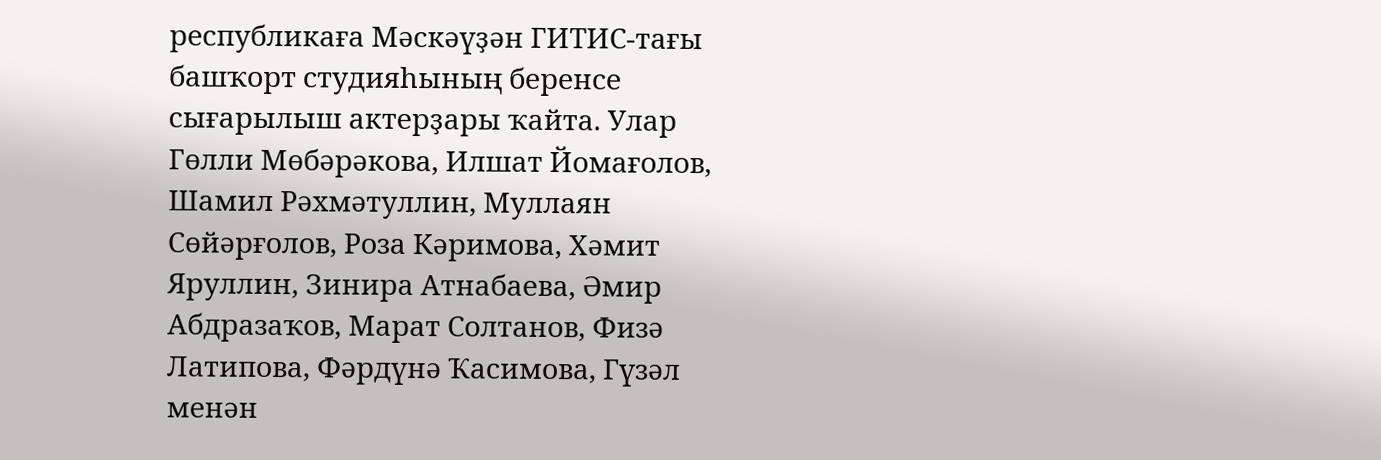республикаға Мәскәүҙән ГИТИС-тағы башҡорт студияһының беренсе сығарылыш актерҙары ҡайта. Улар Гөлли Мөбәрәкова, Илшат Йомағолов, Шамил Рәхмәтуллин, Муллаян Сөйәрғолов, Роза Кәримова, Хәмит Яруллин, Зинира Атнабаева, Әмир Абдразаҡов, Марат Солтанов, Физә Латипова, Фәрдүнә Ҡасимова, Гүзәл менән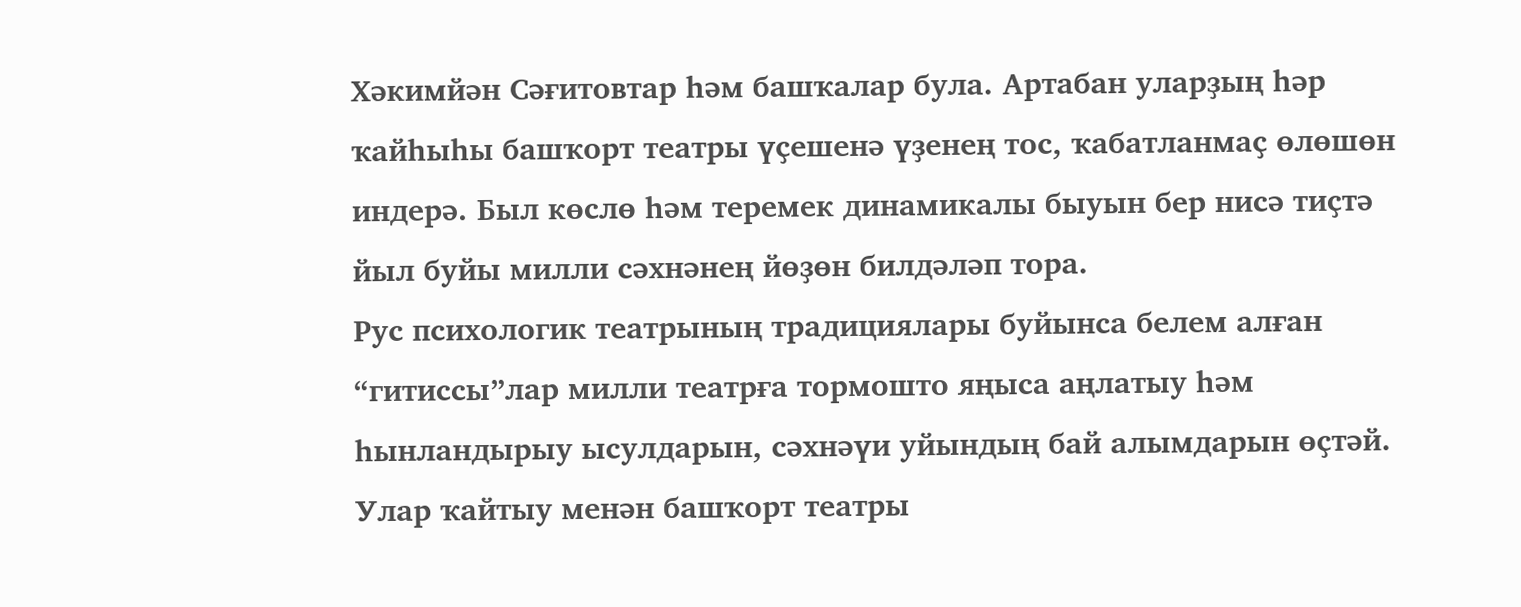Хәкимйән Сәғитовтар һәм башҡалар була. Артабан уларҙың һәр ҡайһыһы башҡорт театры үҫешенә үҙенең тос, ҡабатланмаҫ өлөшөн индерә. Был көслө һәм теремек динамикалы быуын бер нисә тиҫтә йыл буйы милли сәхнәнең йөҙөн билдәләп тора.
Рус психологик театрының традициялары буйынса белем алған “гитиссы”лар милли театрға тормошто яңыса аңлатыу һәм һынландырыу ысулдарын, сәхнәүи уйындың бай алымдарын өҫтәй. Улар ҡайтыу менән башҡорт театры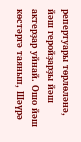репертуары төрлөләнә, йәш геройҙарҙы йәш актерҙар уйнай. Ошо йәш көстәргә таянып, Шәүрә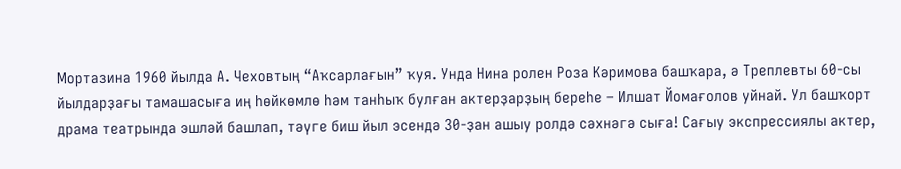Мортазина 1960 йылда А. Чеховтың “Аҡсарлағын” ҡуя. Унда Нина ролен Роза Кәримова башҡара, ә Треплевты 60-сы йылдарҙағы тамашасыға иң һөйкөмлө һәм танһыҡ булған актерҙарҙың береһе – Илшат Йомағолов уйнай. Ул башҡорт драма театрында эшләй башлап, тәүге биш йыл эсендә 30-ҙан ашыу ролдә сәхнәгә сыға! Сағыу экспрессиялы актер,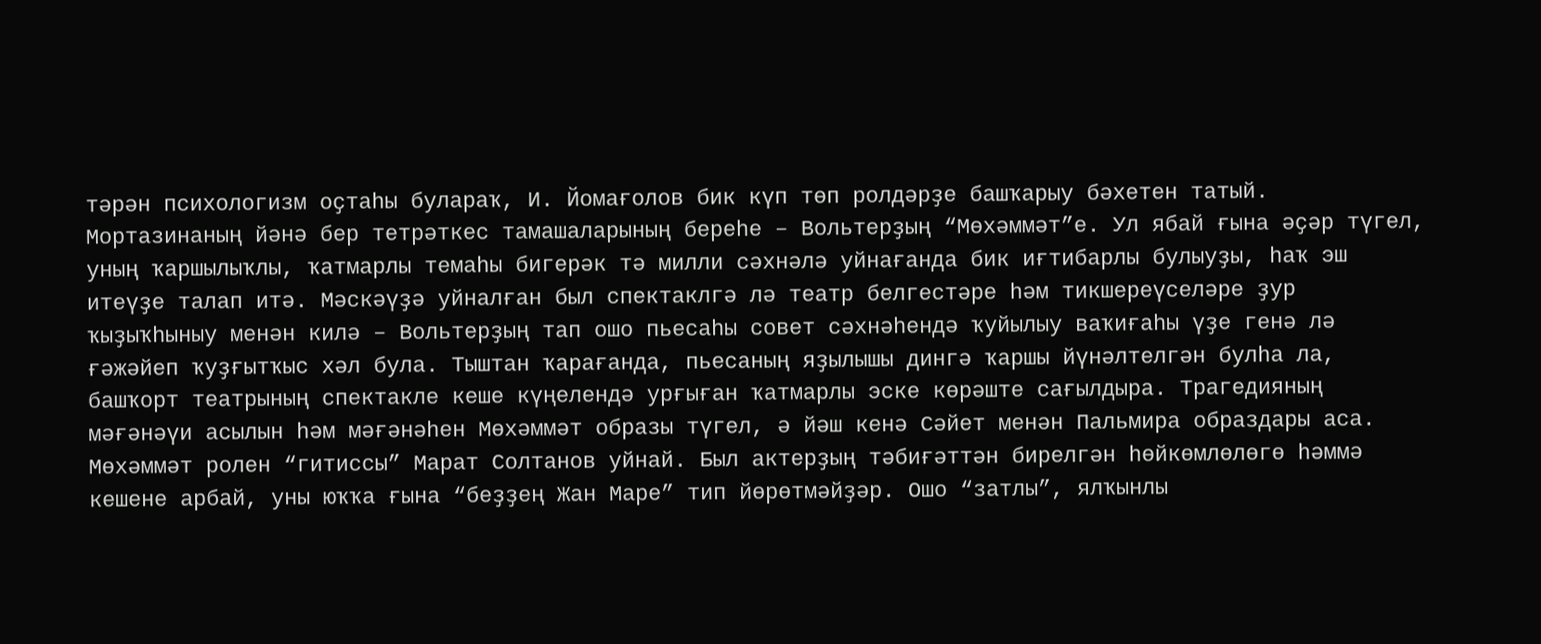тәрән психологизм оҫтаһы булараҡ, И. Йомағолов бик күп төп ролдәрҙе башҡарыу бәхетен татый.
Мортазинаның йәнә бер тетрәткес тамашаларының береһе – Вольтерҙың “Мөхәммәт”е. Ул ябай ғына әҫәр түгел, уның ҡаршылыҡлы, ҡатмарлы темаһы бигерәк тә милли сәхнәлә уйнағанда бик иғтибарлы булыуҙы, һаҡ эш итеүҙе талап итә. Мәскәүҙә уйналған был спектаклгә лә театр белгестәре һәм тикшереүселәре ҙур ҡыҙыҡһыныу менән килә – Вольтерҙың тап ошо пьесаһы совет сәхнәһендә ҡуйылыу ваҡиғаһы үҙе генә лә ғәжәйеп ҡуҙғытҡыс хәл була. Тыштан ҡарағанда, пьесаның яҙылышы дингә ҡаршы йүнәлтелгән булһа ла, башҡорт театрының спектакле кеше күңелендә урғыған ҡатмарлы эске көрәште сағылдыра. Трагедияның мәғәнәүи асылын һәм мәғәнәһен Мөхәммәт образы түгел, ә йәш кенә Сәйет менән Пальмира образдары аса. Мөхәммәт ролен “гитиссы” Марат Солтанов уйнай. Был актерҙың тәбиғәттән бирелгән һөйкөмлөлөгө һәммә кешене арбай, уны юҡҡа ғына “беҙҙең Жан Маре” тип йөрөтмәйҙәр. Ошо “затлы”, ялҡынлы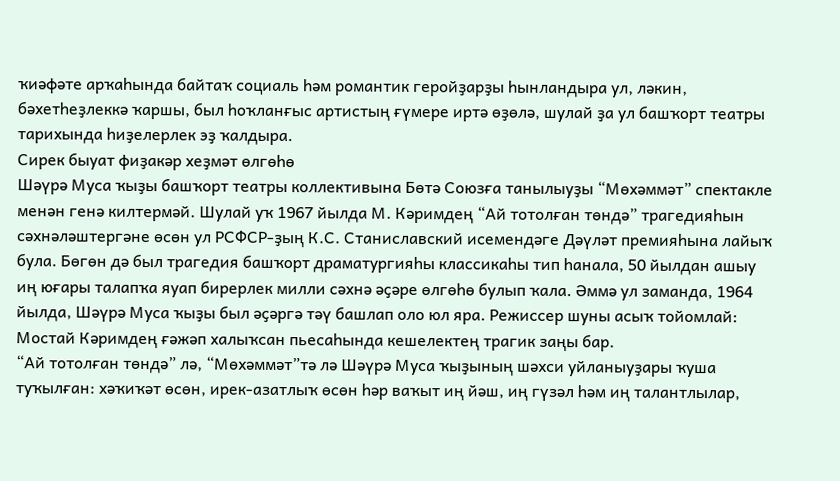ҡиәфәте арҡаһында байтаҡ социаль һәм романтик геройҙарҙы һынландыра ул, ләкин, бәхетһеҙлеккә ҡаршы, был һоҡланғыс артистың ғүмере иртә өҙөлә, шулай ҙа ул башҡорт театры тарихында һиҙелерлек эҙ ҡалдыра.
Сирек быуат фиҙакәр хеҙмәт өлгөһө
Шәүрә Муса ҡыҙы башҡорт театры коллективына Бөтә Союзға танылыуҙы “Мөхәммәт” спектакле менән генә килтермәй. Шулай уҡ 1967 йылда М. Кәримдең “Ай тотолған төндә” трагедияһын сәхнәләштергәне өсөн ул РСФСР-ҙың К.С. Станиславский исемендәге Дәүләт премияһына лайыҡ була. Бөгөн дә был трагедия башҡорт драматургияһы классикаһы тип һанала, 50 йылдан ашыу иң юғары талапҡа яуап бирерлек милли сәхнә әҫәре өлгөһө булып ҡала. Әммә ул заманда, 1964 йылда, Шәүрә Муса ҡыҙы был әҫәргә тәү башлап оло юл яра. Режиссер шуны асыҡ тойомлай: Мостай Кәримдең ғәжәп халыҡсан пьесаһында кешелектең трагик заңы бар.
“Ай тотолған төндә” лә, “Мөхәммәт”тә лә Шәүрә Муса ҡыҙының шәхси уйланыуҙары ҡуша туҡылған: хәҡиҡәт өсөн, ирек-азатлыҡ өсөн һәр ваҡыт иң йәш, иң гүзәл һәм иң талантлылар,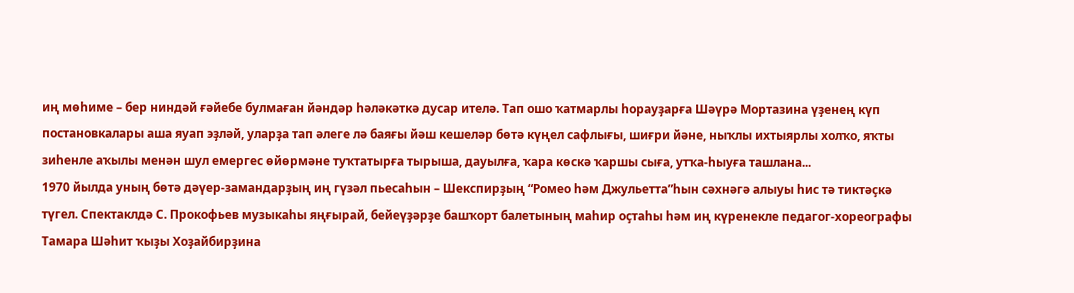иң мөһиме – бер ниндәй ғәйебе булмаған йәндәр һәләкәткә дусар ителә. Тап ошо ҡатмарлы һорауҙарға Шәүрә Мортазина үҙенең күп постановкалары аша яуап эҙләй, уларҙа тап әлеге лә баяғы йәш кешеләр бөтә күңел сафлығы, шиғри йәне, ныҡлы ихтыярлы холҡо, яҡты зиһенле аҡылы менән шул емергес өйөрмәне туҡтатырға тырыша, дауылға, ҡара көскә ҡаршы сыға, утҡа-һыуға ташлана...
1970 йылда уның бөтә дәүер-замандарҙың иң гүзәл пьесаһын – Шекспирҙың “Ромео һәм Джульетта”һын сәхнәгә алыуы һис тә тиктәҫкә түгел. Спектаклдә С. Прокофьев музыкаһы яңғырай, бейеүҙәрҙе башҡорт балетының маһир оҫтаһы һәм иң күренекле педагог-хореографы Тамара Шәһит ҡыҙы Хоҙайбирҙина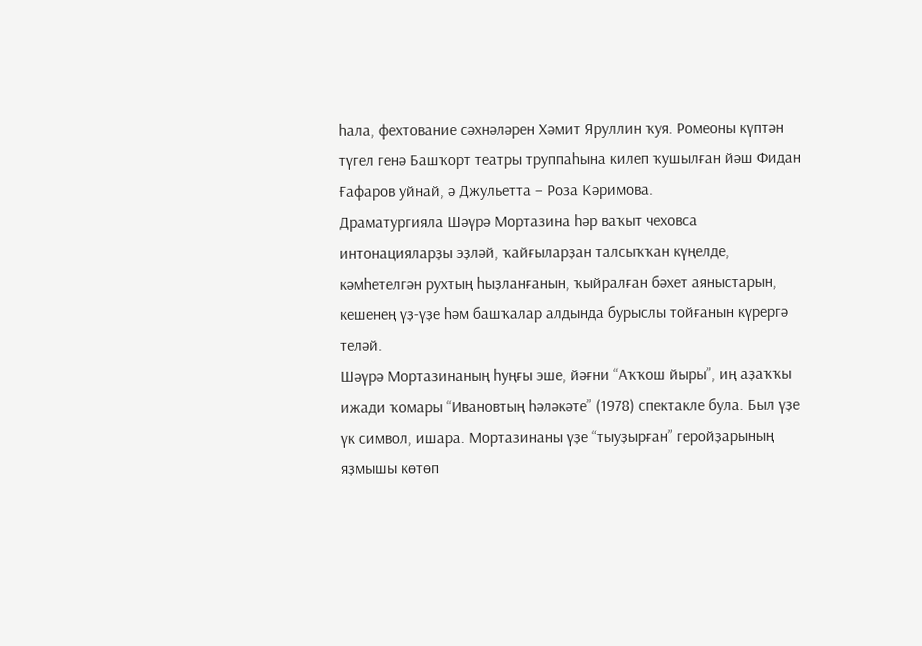һала, фехтование сәхнәләрен Хәмит Яруллин ҡуя. Ромеоны күптән түгел генә Башҡорт театры труппаһына килеп ҡушылған йәш Фидан Ғафаров уйнай, ә Джульетта – Роза Кәримова.
Драматургияла Шәүрә Мортазина һәр ваҡыт чеховса интонацияларҙы эҙләй, ҡайғыларҙан талсыҡҡан күңелде, кәмһетелгән рухтың һыҙланғанын, ҡыйралған бәхет аяныстарын, кешенең үҙ-үҙе һәм башҡалар алдында бурыслы тойғанын күрергә теләй.
Шәүрә Мортазинаның һуңғы эше, йәғни “Аҡҡош йыры”, иң аҙаҡҡы ижади ҡомары “Ивановтың һәләкәте” (1978) спектакле була. Был үҙе үк символ, ишара. Мортазинаны үҙе “тыуҙырған” геройҙарының яҙмышы көтөп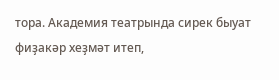тора. Академия театрында сирек быуат фиҙакәр хеҙмәт итеп,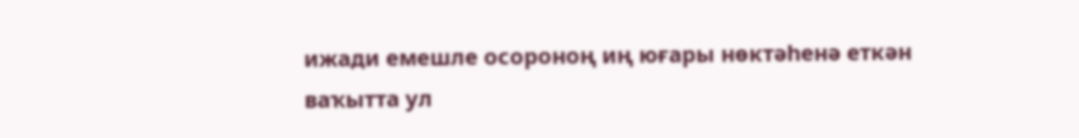ижади емешле осороноң иң юғары нөктәһенә еткән ваҡытта ул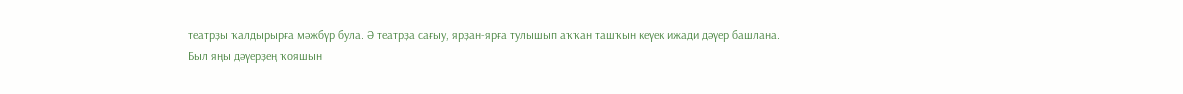театрҙы ҡалдырырға мәжбүр була. Ә театрҙа сағыу, ярҙан-ярға тулышып аҡҡан ташҡын кеүек ижади дәүер башлана.
Был яңы дәүерҙең ҡояшын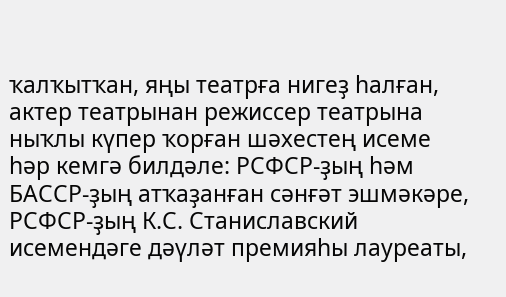ҡалҡытҡан, яңы театрға нигеҙ һалған, актер театрынан режиссер театрына ныҡлы күпер ҡорған шәхестең исеме һәр кемгә билдәле: РСФСР-ҙың һәм БАССР-ҙың атҡаҙанған сәнғәт эшмәкәре, РСФСР-ҙың К.С. Станиславский исемендәге дәүләт премияһы лауреаты,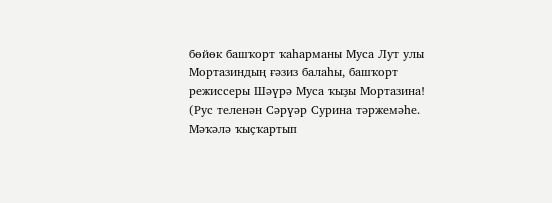бөйөк башҡорт ҡаһарманы Муса Лут улы Мортазиндың ғәзиз балаһы, башҡорт режиссеры Шәүрә Муса ҡыҙы Мортазина!
(Рус теленән Сәрүәр Сурина тәржемәһе. Мәҡәлә ҡыҫҡартып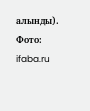алынды).
Фото: ifaba.ru